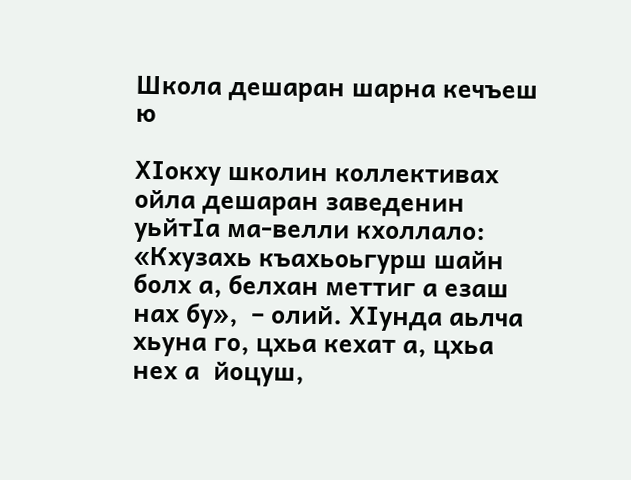Школа дешаран шарна кечъеш ю

ХIокху школин коллективах ойла дешаран заведенин уьйтIа ма-велли кхоллало: «Кхузахь къахьоьгурш шайн болх а, белхан меттиг а езаш нах бу»,  – олий. ХIунда аьлча хьуна го, цхьа кехат а, цхьа нех а  йоцуш,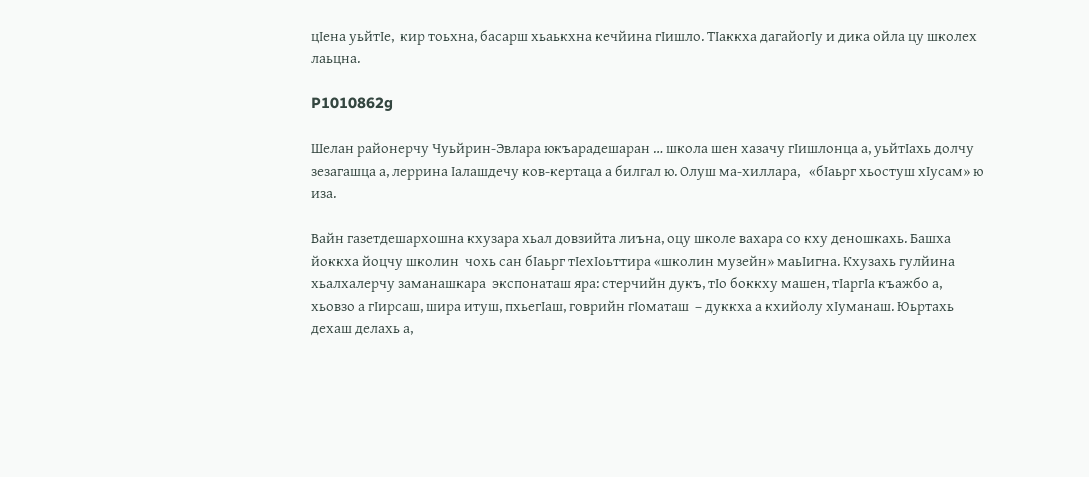цIена уьйтIе,  кир тоьхна, басарш хьаькхна кечйина гIишло. ТIаккха дагайогIу и дика ойла цу школех лаьцна.

P1010862g

Шелан районерчу Чуьйрин-Эвлара юкъарадешаран … школа шен хазачу гIишлонца а, уьйтIахь долчу зезагашца а, леррина Iалашдечу ков-кертаца а билгал ю. Олуш ма-хиллара,   «бIаьрг хьостуш хIусам» ю иза.

Вайн газетдешархошна кхузара хьал довзийта лиъна, оцу школе вахара со кху деношкахь. Башха йоккха йоцчу школин  чохь сан бIаьрг тIехIоьттира «школин музейн» маьIигна. Кхузахь гулйина хьалхалерчу заманашкара  экспонаташ яра: стерчийн дукъ, тIо боккху машен, тIаргIа къажбо а, хьовзо а гIирсаш, шира итуш, пхьегIаш, говрийн гIоматаш  – дуккха а кхийолу хIуманаш. Юьртахь дехаш делахь а,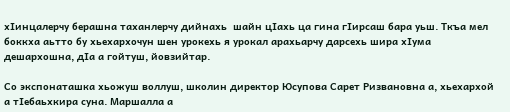хIинцалерчу берашна таханлерчу дийнахь  шайн цIахь ца гина гIирсаш бара уьш. Ткъа мел боккха аьтто бу хьехархочун шен урокехь я урокал арахьарчу дарсехь шира хIума  дешархошна, дIа а гойтуш, йовзийтар.

Со экспонаташка хьожуш воллуш, школин директор Юсупова Сарет Ризвановна а, хьехархой а тIебаьхкира суна. Маршалла а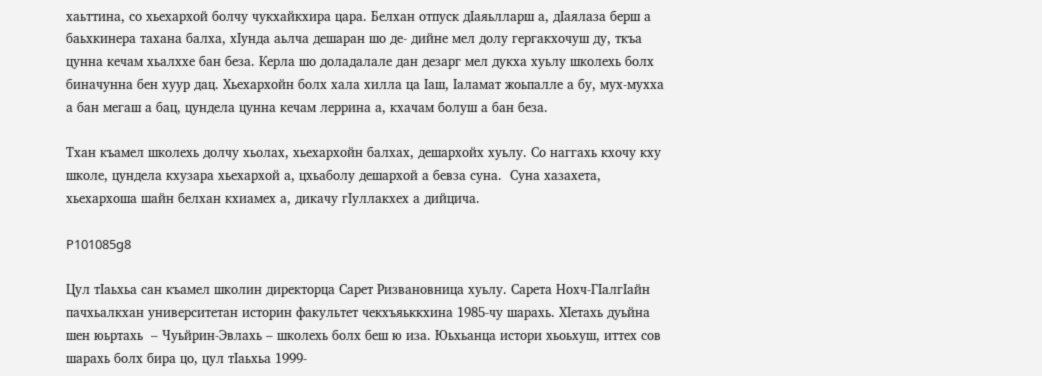хаьттина, со хьехархой болчу чукхайкхира цара. Белхан отпуск дIаяьлларш а, дIаялаза берш а баьхкинера тахана балха, хIунда аьлча дешаран шо де- дийне мел долу гергакхочуш ду, ткъа цунна кечам хьалххе бан беза. Керла шо доладалале дан дезарг мел дукха хуьлу школехь болх биначунна бен хуур дац. Хьехархойн болх хала хилла ца Iаш, Iаламат жоьпалле а бу, мух-мухха а бан мегаш а бац, цундела цунна кечам леррина а, кхачам болуш а бан беза.

Тхан къамел школехь долчу хьолах, хьехархойн балхах, дешархойх хуьлу. Со наггахь кхочу кху школе, цундела кхузара хьехархой а, цхьаболу дешархой а бевза суна.  Суна хазахета, хьехархоша шайн белхан кхиамех а, дикачу гIуллакхех а дийцича.

P101085g8

Цул тIаьхьа сан къамел школин директорца Сарет Ризвановница хуьлу. Сарета Нохч-ГIалгIайн пачхьалкхан университетан историн факультет чекхъяьккхина 1985-чу шарахь. ХIетахь дуьйна шен юьртахь  – Чуьйрин-Эвлахь – школехь болх беш ю иза. Юьхьанца истори хьоьхуш, иттех сов  шарахь болх бира цо, цул тIаьхьа 1999-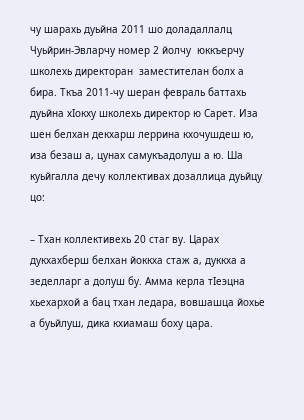чу шарахь дуьйна 2011 шо доладаллалц  Чуьйрин-Эвларчу номер 2 йолчу  юккъерчу школехь директоран  заместителан болх а бира. Ткъа 2011-чу шеран февраль баттахь дуьйна хIокху школехь директор ю Сарет. Иза шен белхан декхарш леррина кхочушдеш ю, иза безаш а, цунах самукъадолуш а ю. Ша куьйгалла дечу коллективах дозаллица дуьйцу цо:

– Тхан коллективехь 20 стаг ву. Царах дукхахберш белхан йоккха стаж а, дуккха а зеделларг а долуш бу. Амма керла тIеэцна хьехархой а бац тхан ледара, вовшашца йохье а буьйлуш, дика кхиамаш боху цара.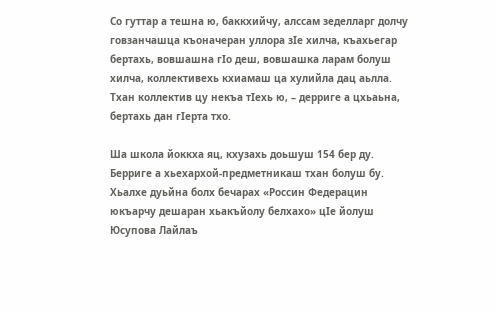Со гуттар а тешна ю, баккхийчу, алссам зеделларг долчу говзанчашца къоначеран уллора зIе хилча, къахьегар бертахь, вовшашна гIо деш, вовшашка ларам болуш хилча, коллективехь кхиамаш ца хулийла дац аьлла. Тхан коллектив цу некъа тIехь ю, – дерриге а цхьаьна, бертахь дан гIерта тхо.

Ша школа йоккха яц, кхузахь доьшуш 154 бер ду. Берриге а хьехархой-предметникаш тхан болуш бу. Хьалхе дуьйна болх бечарах «Россин Федерацин юкъарчу дешаран хьакъйолу белхахо» цIе йолуш Юсупова Лайлаъ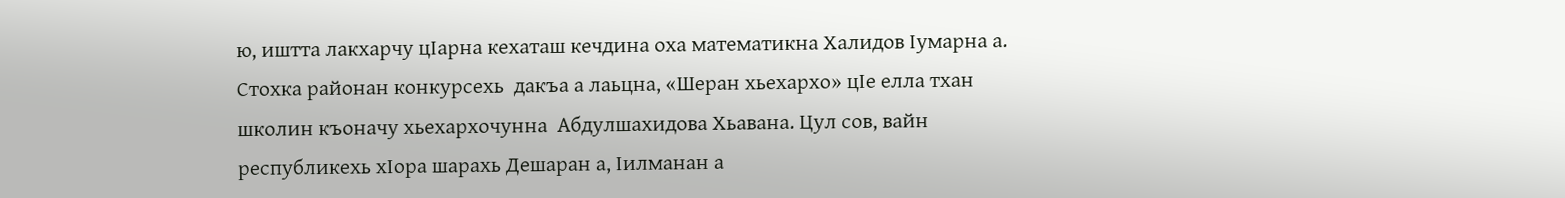ю, иштта лакхарчу цIарна кехаташ кечдина оха математикна Халидов Iумарна а. Стохка районан конкурсехь  дакъа а лаьцна, «Шеран хьехархо» цIе елла тхан школин къоначу хьехархочунна  Абдулшахидова Хьавана. Цул сов, вайн республикехь хIора шарахь Дешаран а, Iилманан а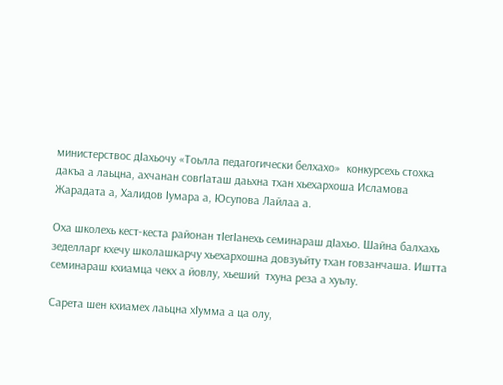министерствос дIахьочу «Тоьлла педагогически белхахо»  конкурсехь стохка дакъа а лаьцна, ахчанан совгIаташ даьхна тхан хьехархоша Исламова Жарадата а, Халидов Iумара а, Юсупова Лайлаа а.

Оха школехь кест-кеста районан тIегIанехь семинараш дIахьо. Шайна балхахь зеделларг кхечу школашкарчу хьехархошна довзуьйту тхан говзанчаша. Иштта семинараш кхиамца чекх а йовлу, хьеший  тхуна реза а хуьлу.

Сарета шен кхиамех лаьцна хIумма а ца олу,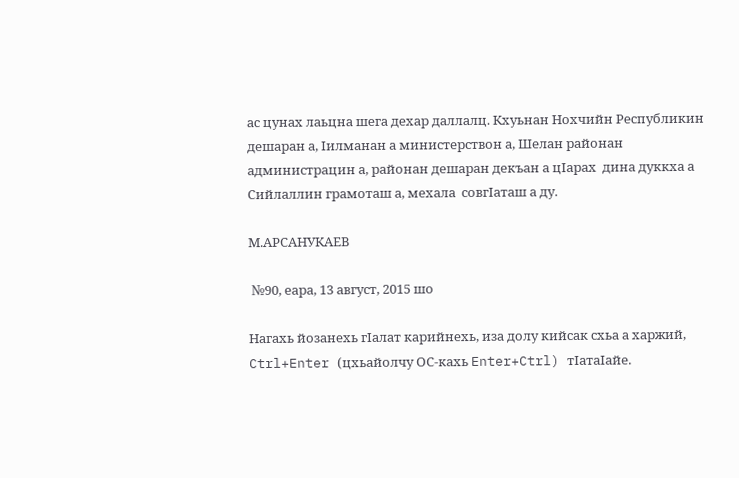ас цунах лаьцна шега дехар даллалц. Кхуьнан Нохчийн Республикин дешаран а, Iилманан а министерствон а, Шелан районан администрацин а, районан дешаран декъан а цIарах  дина дуккха а Сийлаллин грамоташ а, мехала  совгIаташ а ду.

М.АРСАНУКАЕВ

 №90, еара, 13 август, 2015 шо

Нагахь йозанехь гIалат карийнехь, иза долу кийсак схьа а харжий, Ctrl+Enter (цхьайолчу ОС-кахь Enter+Ctrl) тIатаIайе.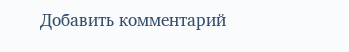Добавить комментарий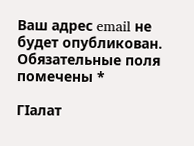Ваш адрес email не будет опубликован. Обязательные поля помечены *

ГIалат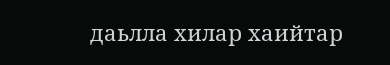даьлла хилар хаийтар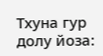Тхуна гур долу йоза: